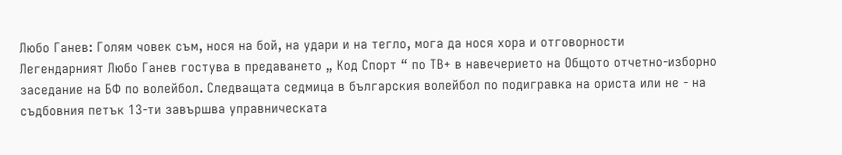Любо Ганев: Голям човек съм, нося на бой, на удари и на тегло, мога да нося хора и отговорности
Легендарният Любо Ганев гостува в предаването „ Код Спорт “ по ТВ+ в навечерието на Общото отчетно-изборно заседание на БФ по волейбол. Следващата седмица в българския волейбол по подигравка на ориста или не - на съдбовния петък 13-ти завършва управническата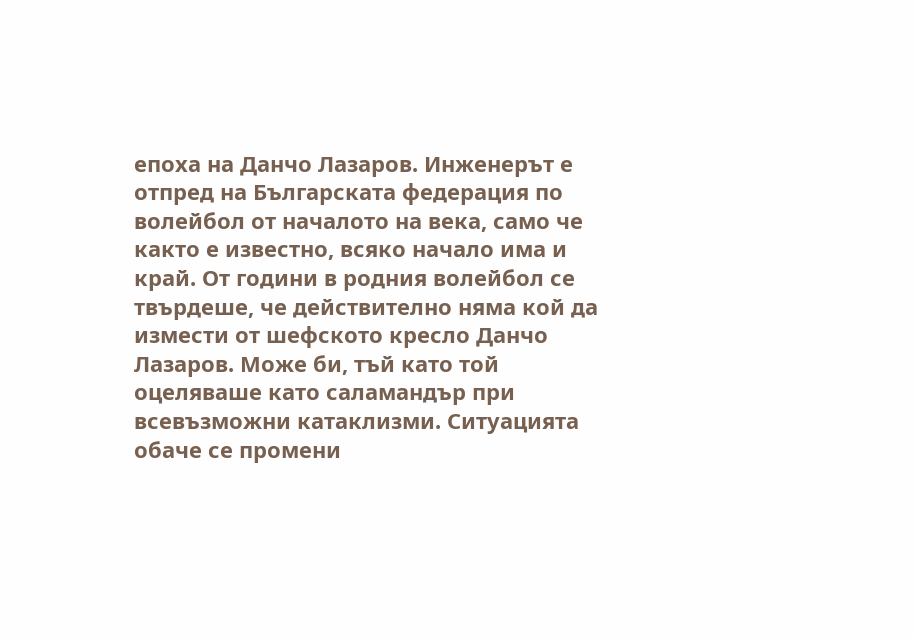епоха на Данчо Лазаров. Инженерът е отпред на Българската федерация по волейбол от началото на века, само че както е известно, всяко начало има и край. От години в родния волейбол се твърдеше, че действително няма кой да измести от шефското кресло Данчо Лазаров. Може би, тъй като той оцеляваше като саламандър при всевъзможни катаклизми. Ситуацията обаче се промени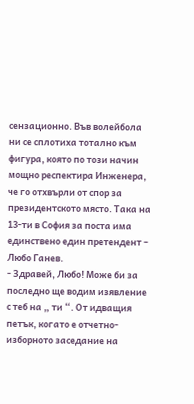сензационно. Във волейбола ни се сплотиха тотално към фигура, която по този начин мощно респектира Инженера, че го отхвърли от спор за президентското място. Така на 13-ти в София за поста има единствено един претендент – Любо Ганев.
- Здравей, Любо! Може би за последно ще водим изявление с теб на „ ти “. От идващия петък, когато е отчетно-изборното заседание на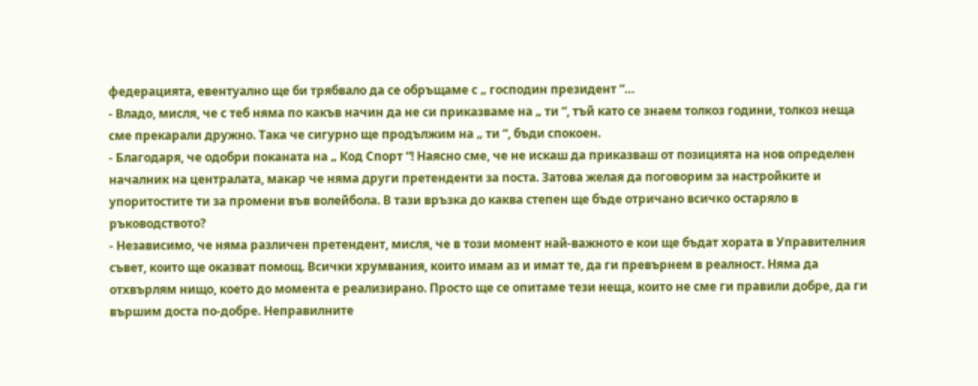федерацията, евентуално ще би трябвало да се обръщаме с „ господин президент “…
- Владо, мисля, че с теб няма по какъв начин да не си приказваме на „ ти “, тъй като се знаем толкоз години, толкоз неща сме прекарали дружно. Така че сигурно ще продължим на „ ти “, бъди спокоен.
- Благодаря, че одобри поканата на „ Код Спорт “! Наясно сме, че не искаш да приказваш от позицията на нов определен началник на централата, макар че няма други претенденти за поста. Затова желая да поговорим за настройките и упоритостите ти за промени във волейбола. В тази връзка до каква степен ще бъде отричано всичко остаряло в ръководството?
- Независимо, че няма различен претендент, мисля, че в този момент най-важното е кои ще бъдат хората в Управителния съвет, които ще оказват помощ. Всички хрумвания, които имам аз и имат те, да ги превърнем в реалност. Няма да отхвърлям нищо, което до момента е реализирано. Просто ще се опитаме тези неща, които не сме ги правили добре, да ги вършим доста по-добре. Неправилните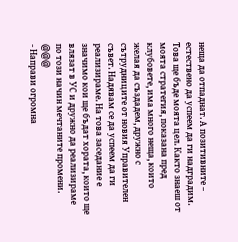неща да отпаднат. А позитивните – естествено да успеем да ги надградим. Това ще бъде моята цел. Както знаеш от моята стратегия, показана пред клубовете, има много неща, които желая да създадем, дружно с сътрудниците от новия Управителен съвет. Надявам се да успеем да ги реализираме. На това заседание е значимо кои ще бъдат хората, които ще влязат в УС и дружно да реализираме по този начин мечтаните промени.
@@@
- Направи огромна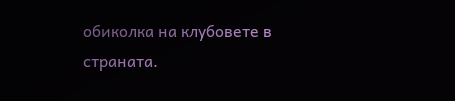обиколка на клубовете в страната.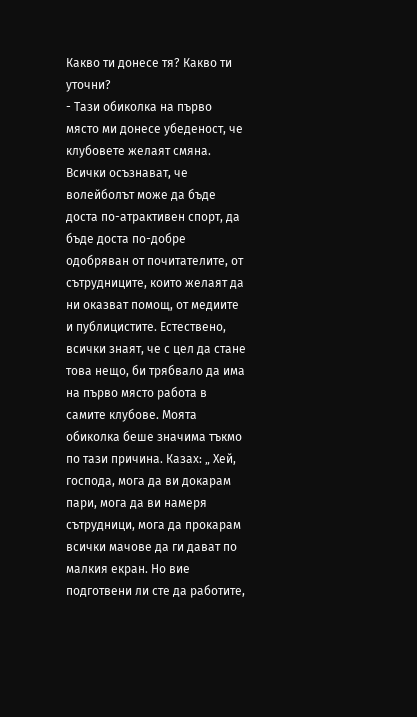Какво ти донесе тя? Какво ти уточни?
- Тази обиколка на първо място ми донесе убеденост, че клубовете желаят смяна. Всички осъзнават, че волейболът може да бъде доста по-атрактивен спорт, да бъде доста по-добре одобряван от почитателите, от сътрудниците, които желаят да ни оказват помощ, от медиите и публицистите. Естествено, всички знаят, че с цел да стане това нещо, би трябвало да има на първо място работа в самите клубове. Моята обиколка беше значима тъкмо по тази причина. Казах: „ Хей, господа, мога да ви докарам пари, мога да ви намеря сътрудници, мога да прокарам всички мачове да ги дават по малкия екран. Но вие подготвени ли сте да работите,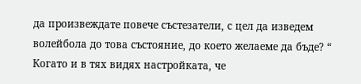да произвеждате повече състезатели, с цел да изведем волейбола до това състояние, до което желаеме да бъде? “ Когато и в тях видях настройката, че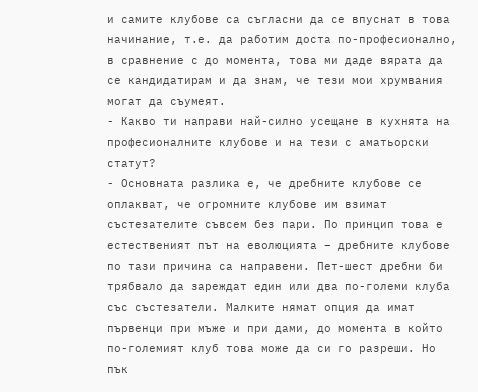и самите клубове са съгласни да се впуснат в това начинание, т.е. да работим доста по-професионално, в сравнение с до момента, това ми даде вярата да се кандидатирам и да знам, че тези мои хрумвания могат да съумеят.
- Какво ти направи най-силно усещане в кухнята на професионалните клубове и на тези с аматьорски статут?
- Основната разлика е, че дребните клубове се оплакват, че огромните клубове им взимат състезателите съвсем без пари. По принцип това е естественият път на еволюцията – дребните клубове по тази причина са направени. Пет-шест дребни би трябвало да зареждат един или два по-големи клуба със състезатели. Малките нямат опция да имат първенци при мъже и при дами, до момента в който по-големият клуб това може да си го разреши. Но пък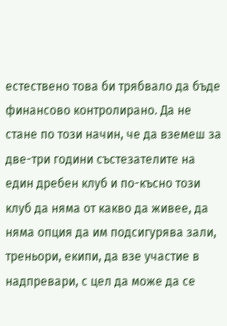естествено това би трябвало да бъде финансово контролирано. Да не стане по този начин, че да вземеш за две-три години състезателите на един дребен клуб и по-късно този клуб да няма от какво да живее, да няма опция да им подсигурява зали, треньори, екипи, да взе участие в надпревари, с цел да може да се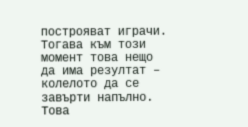построяват играчи. Тогава към този момент това нещо да има резултат – колелото да се завърти напълно. Това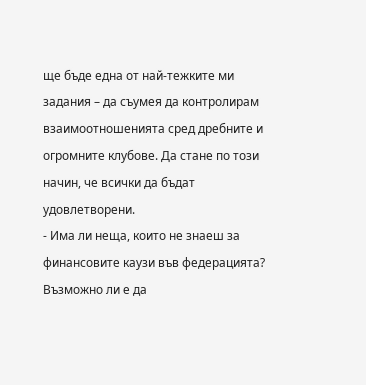ще бъде една от най-тежките ми задания – да съумея да контролирам взаимоотношенията сред дребните и огромните клубове. Да стане по този начин, че всички да бъдат удовлетворени.
- Има ли неща, които не знаеш за финансовите каузи във федерацията? Възможно ли е да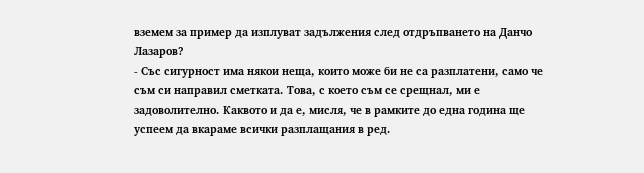вземем за пример да изплуват задължения след отдръпването на Данчо Лазаров?
- Със сигурност има някои неща, които може би не са разплатени, само че съм си направил сметката. Това, с което съм се срещнал, ми е задоволително. Каквото и да е, мисля, че в рамките до една година ще успеем да вкараме всички разплащания в ред.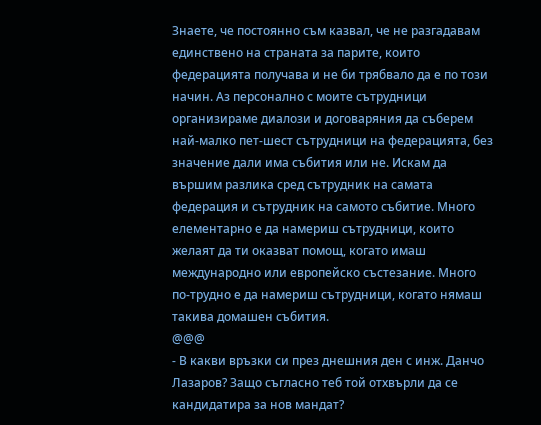Знаете, че постоянно съм казвал, че не разгадавам единствено на страната за парите, които федерацията получава и не би трябвало да е по този начин. Аз персонално с моите сътрудници организираме диалози и договаряния да съберем най-малко пет-шест сътрудници на федерацията, без значение дали има събития или не. Искам да вършим разлика сред сътрудник на самата федерация и сътрудник на самото събитие. Много елементарно е да намериш сътрудници, които желаят да ти оказват помощ, когато имаш международно или европейско състезание. Много по-трудно е да намериш сътрудници, когато нямаш такива домашен събития.
@@@
- В какви връзки си през днешния ден с инж. Данчо Лазаров? Защо съгласно теб той отхвърли да се кандидатира за нов мандат?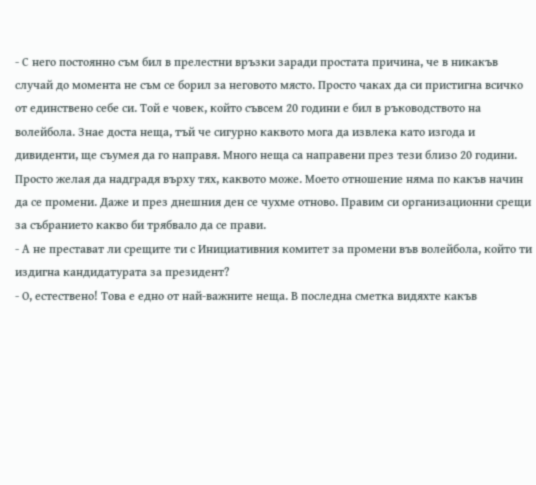- С него постоянно съм бил в прелестни връзки заради простата причина, че в никакъв случай до момента не съм се борил за неговото място. Просто чаках да си пристигна всичко от единствено себе си. Той е човек, който съвсем 20 години е бил в ръководството на волейбола. Знае доста неща, тъй че сигурно каквото мога да извлека като изгода и дивиденти, ще съумея да го направя. Много неща са направени през тези близо 20 години. Просто желая да надградя върху тях, каквото може. Моето отношение няма по какъв начин да се промени. Даже и през днешния ден се чухме отново. Правим си организационни срещи за събранието какво би трябвало да се прави.
- А не престават ли срещите ти с Инициативния комитет за промени във волейбола, който ти издигна кандидатурата за президент?
- О, естествено! Това е едно от най-важните неща. В последна сметка видяхте какъв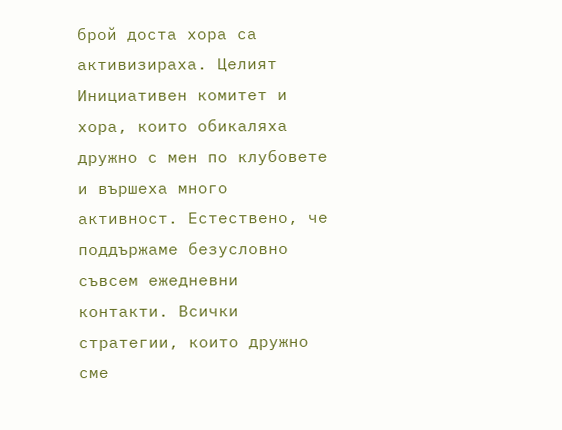брой доста хора са активизираха. Целият Инициативен комитет и хора, които обикаляха дружно с мен по клубовете и вършеха много активност. Естествено, че поддържаме безусловно съвсем ежедневни контакти. Всички стратегии, които дружно сме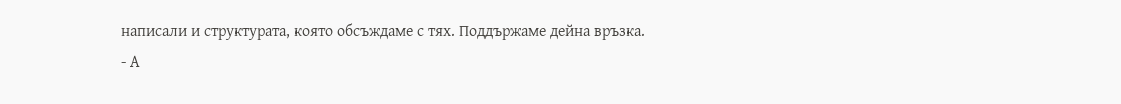написали и структурата, която обсъждаме с тях. Поддържаме дейна връзка.
- А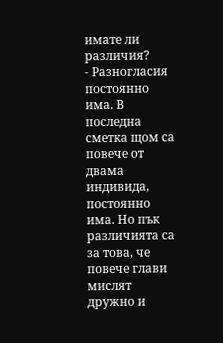имате ли различия?
- Разногласия постоянно има. В последна сметка щом са повече от двама индивида, постоянно има. Но пък различията са за това, че повече глави мислят дружно и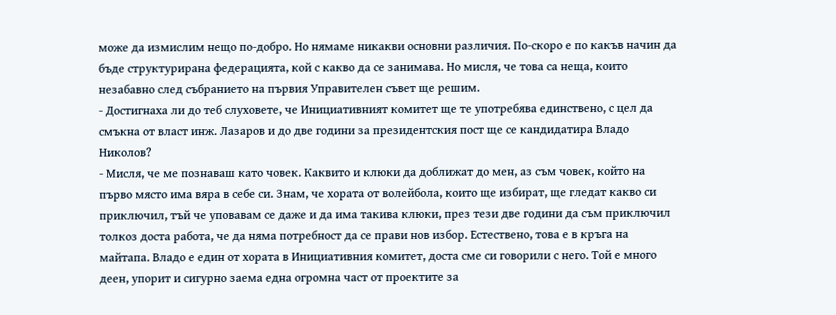може да измислим нещо по-добро. Но нямаме никакви основни различия. По-скоро е по какъв начин да бъде структурирана федерацията, кой с какво да се занимава. Но мисля, че това са неща, които незабавно след събранието на първия Управителен съвет ще решим.
- Достигнаха ли до теб слуховете, че Инициативният комитет ще те употребява единствено, с цел да смъкна от власт инж. Лазаров и до две години за президентския пост ще се кандидатира Владо Николов?
- Мисля, че ме познаваш като човек. Каквито и клюки да доближат до мен, аз съм човек, който на първо място има вяра в себе си. Знам, че хората от волейбола, които ще избират, ще гледат какво си приключил, тъй че уповавам се даже и да има такива клюки, през тези две години да съм приключил толкоз доста работа, че да няма потребност да се прави нов избор. Естествено, това е в кръга на майтапа. Владо е един от хората в Инициативния комитет, доста сме си говорили с него. Той е много деен, упорит и сигурно заема една огромна част от проектите за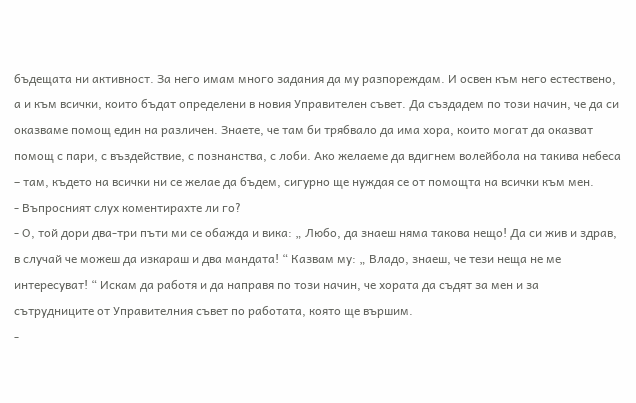бъдещата ни активност. За него имам много задания да му разпореждам. И освен към него естествено, а и към всички, които бъдат определени в новия Управителен съвет. Да създадем по този начин, че да си оказваме помощ един на различен. Знаете, че там би трябвало да има хора, които могат да оказват помощ с пари, с въздействие, с познанства, с лоби. Ако желаеме да вдигнем волейбола на такива небеса – там, където на всички ни се желае да бъдем, сигурно ще нуждая се от помощта на всички към мен.
- Въпросният слух коментирахте ли го?
- О, той дори два-три пъти ми се обажда и вика: „ Любо, да знаеш няма такова нещо! Да си жив и здрав, в случай че можеш да изкараш и два мандата! “ Казвам му: „ Владо, знаеш, че тези неща не ме интересуват! “ Искам да работя и да направя по този начин, че хората да съдят за мен и за сътрудниците от Управителния съвет по работата, която ще вършим.
-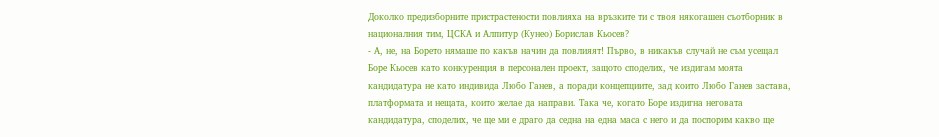Доколко предизборните пристрастености повлияха на връзките ти с твоя някогашен съотборник в националния тим, ЦСКА и Алпитур (Кунео) Борислав Кьосев?
- А, не, на Борето нямаше по какъв начин да повлияят! Първо, в никакъв случай не съм усещал Боре Кьосев като конкуренция в персонален проект, защото споделих, че издигам моята кандидатура не като индивида Любо Ганев, а поради концепциите, зад които Любо Ганев застава, платформата и нещата, които желае да направи. Така че, когато Боре издигна неговата кандидатура, споделих, че ще ми е драго да седна на една маса с него и да поспорим какво ще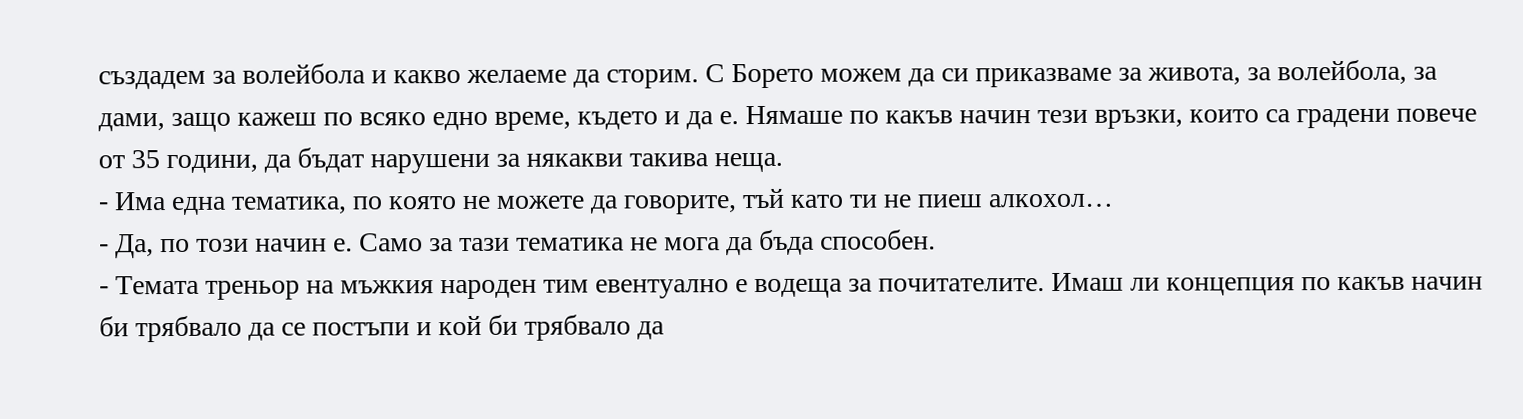създадем за волейбола и какво желаеме да сторим. С Борето можем да си приказваме за живота, за волейбола, за дами, защо кажеш по всяко едно време, където и да е. Нямаше по какъв начин тези връзки, които са градени повече от 35 години, да бъдат нарушени за някакви такива неща.
- Има една тематика, по която не можете да говорите, тъй като ти не пиеш алкохол…
- Да, по този начин е. Само за тази тематика не мога да бъда способен.
- Темата треньор на мъжкия народен тим евентуално е водеща за почитателите. Имаш ли концепция по какъв начин би трябвало да се постъпи и кой би трябвало да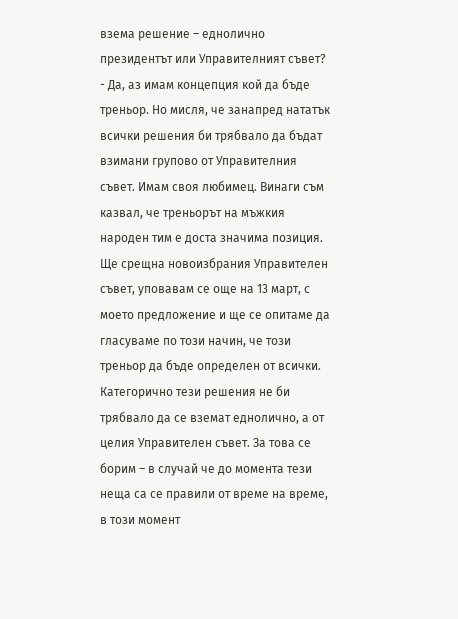взема решение – еднолично президентът или Управителният съвет?
- Да, аз имам концепция кой да бъде треньор. Но мисля, че занапред нататък всички решения би трябвало да бъдат взимани групово от Управителния съвет. Имам своя любимец. Винаги съм казвал, че треньорът на мъжкия народен тим е доста значима позиция. Ще срещна новоизбрания Управителен съвет, уповавам се още на 13 март, с моето предложение и ще се опитаме да гласуваме по този начин, че този треньор да бъде определен от всички. Категорично тези решения не би трябвало да се вземат еднолично, а от целия Управителен съвет. За това се борим – в случай че до момента тези неща са се правили от време на време, в този момент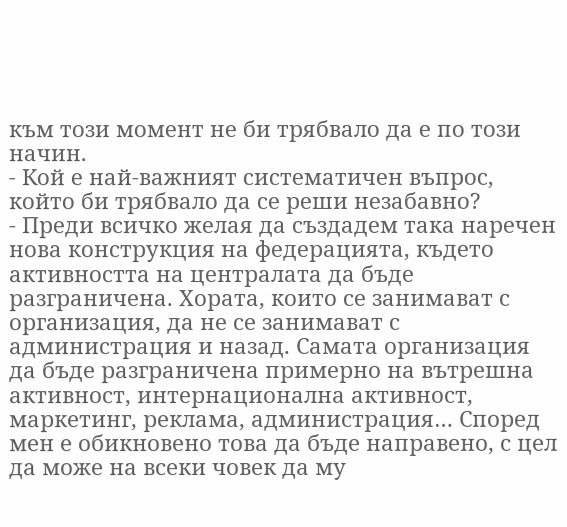към този момент не би трябвало да е по този начин.
- Кой е най-важният систематичен въпрос, който би трябвало да се реши незабавно?
- Преди всичко желая да създадем така наречен нова конструкция на федерацията, където активността на централата да бъде разграничена. Хората, които се занимават с организация, да не се занимават с администрация и назад. Самата организация да бъде разграничена примерно на вътрешна активност, интернационална активност, маркетинг, реклама, администрация… Според мен е обикновено това да бъде направено, с цел да може на всеки човек да му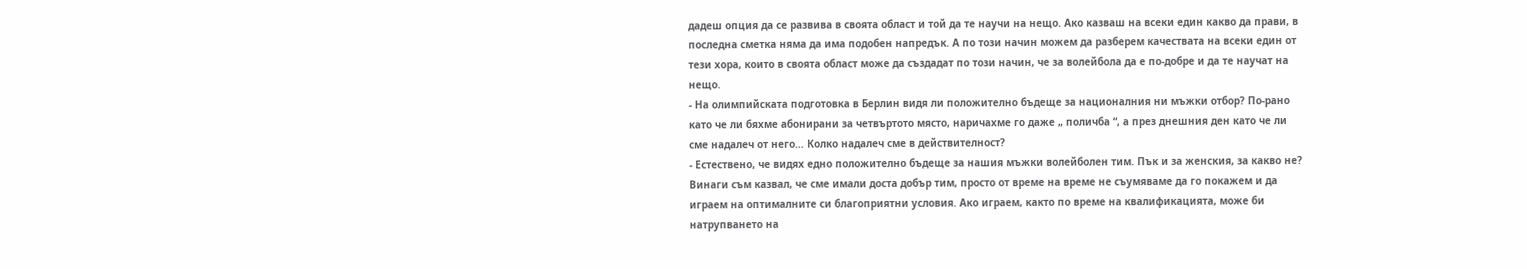дадеш опция да се развива в своята област и той да те научи на нещо. Ако казваш на всеки един какво да прави, в последна сметка няма да има подобен напредък. А по този начин можем да разберем качествата на всеки един от тези хора, които в своята област може да създадат по този начин, че за волейбола да е по-добре и да те научат на нещо.
- На олимпийската подготовка в Берлин видя ли положително бъдеще за националния ни мъжки отбор? По-рано като че ли бяхме абонирани за четвъртото място, наричахме го даже „ поличба “, а през днешния ден като че ли сме надалеч от него… Колко надалеч сме в действителност?
- Естествено, че видях едно положително бъдеще за нашия мъжки волейболен тим. Пък и за женския, за какво не? Винаги съм казвал, че сме имали доста добър тим, просто от време на време не съумяваме да го покажем и да играем на оптималните си благоприятни условия. Ако играем, както по време на квалификацията, може би натрупването на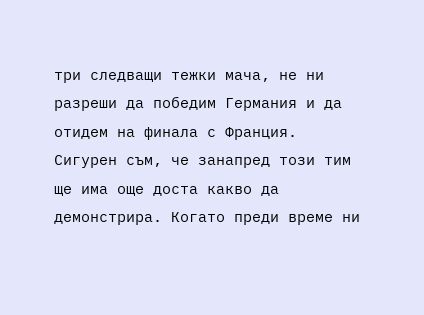три следващи тежки мача, не ни разреши да победим Германия и да отидем на финала с Франция. Сигурен съм, че занапред този тим ще има още доста какво да демонстрира. Когато преди време ни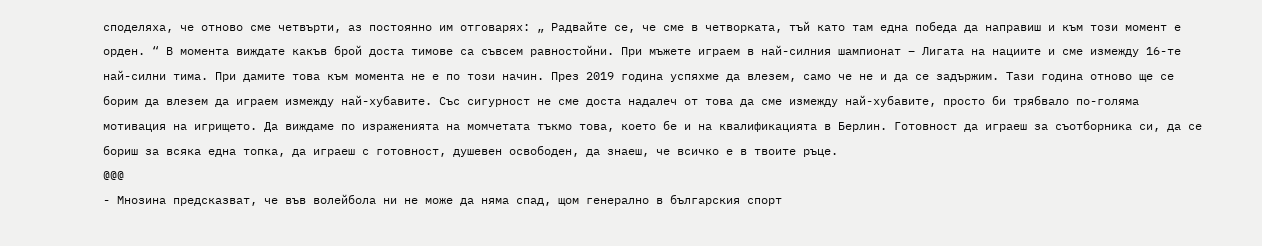споделяха, че отново сме четвърти, аз постоянно им отговарях: „ Радвайте се, че сме в четворката, тъй като там една победа да направиш и към този момент е орден. “ В момента виждате какъв брой доста тимове са съвсем равностойни. При мъжете играем в най-силния шампионат – Лигата на нациите и сме измежду 16-те най-силни тима. При дамите това към момента не е по този начин. През 2019 година успяхме да влезем, само че не и да се задържим. Тази година отново ще се борим да влезем да играем измежду най-хубавите. Със сигурност не сме доста надалеч от това да сме измежду най-хубавите, просто би трябвало по-голяма мотивация на игрището. Да виждаме по израженията на момчетата тъкмо това, което бе и на квалификацията в Берлин. Готовност да играеш за съотборника си, да се бориш за всяка една топка, да играеш с готовност, душевен освободен, да знаеш, че всичко е в твоите ръце.
@@@
- Мнозина предсказват, че във волейбола ни не може да няма спад, щом генерално в българския спорт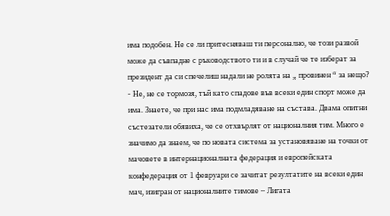има подобен. Не се ли притесняваш ти персонално, че този развой може да съвпадне с ръководството ти и в случай че те изберат за президент да си спечелиш надали не ролята на „ провинен “ за нещо?
- Не, не се тормозя, тъй като спадове във всеки един спорт може да има. Знаете, че при нас има подмладяване на състава. Двама опитни състезатели обявиха, че се отхвърлят от националния тим. Много е значимо да знаем, че по новата система за установяване на точки от мачовете в интернационалната федерация и европейската конфедерация от 1 февруари се зачитат резултатите на всеки един мач, изигран от националните тимове – Лигата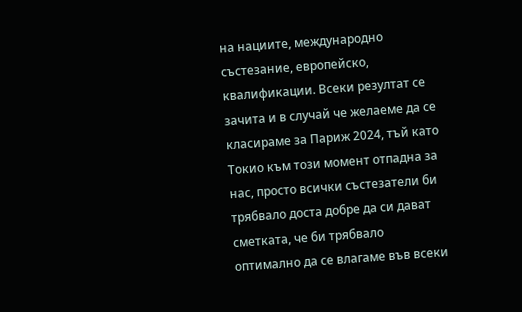на нациите, международно състезание, европейско, квалификации. Всеки резултат се зачита и в случай че желаеме да се класираме за Париж 2024, тъй като Токио към този момент отпадна за нас, просто всички състезатели би трябвало доста добре да си дават сметката, че би трябвало оптимално да се влагаме във всеки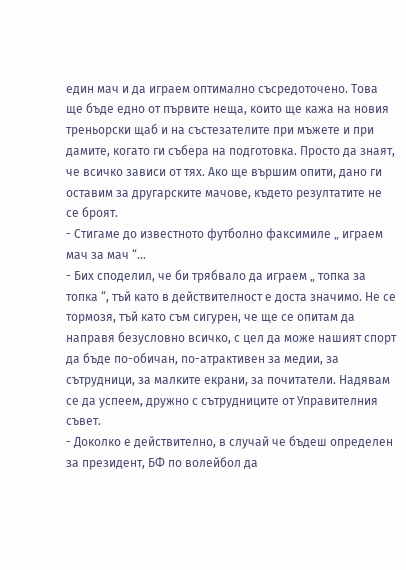един мач и да играем оптимално съсредоточено. Това ще бъде едно от първите неща, които ще кажа на новия треньорски щаб и на състезателите при мъжете и при дамите, когато ги събера на подготовка. Просто да знаят, че всичко зависи от тях. Ако ще вършим опити, дано ги оставим за другарските мачове, където резултатите не се броят.
- Стигаме до известното футболно факсимиле „ играем мач за мач “…
- Бих споделил, че би трябвало да играем „ топка за топка “, тъй като в действителност е доста значимо. Не се тормозя, тъй като съм сигурен, че ще се опитам да направя безусловно всичко, с цел да може нашият спорт да бъде по-обичан, по-атрактивен за медии, за сътрудници, за малките екрани, за почитатели. Надявам се да успеем, дружно с сътрудниците от Управителния съвет.
- Доколко е действително, в случай че бъдеш определен за президент, БФ по волейбол да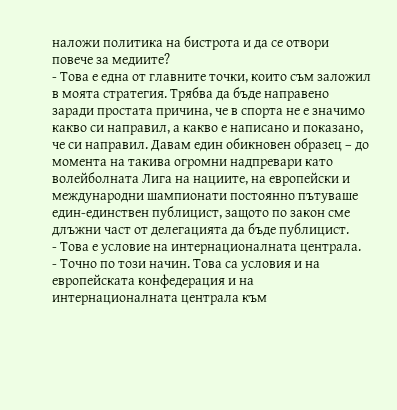наложи политика на бистрота и да се отвори повече за медиите?
- Това е една от главните точки, които съм заложил в моята стратегия. Трябва да бъде направено заради простата причина, че в спорта не е значимо какво си направил, а какво е написано и показано, че си направил. Давам един обикновен образец – до момента на такива огромни надпревари като волейболната Лига на нациите, на европейски и международни шампионати постоянно пътуваше един-единствен публицист, защото по закон сме длъжни част от делегацията да бъде публицист.
- Това е условие на интернационалната централа.
- Точно по този начин. Това са условия и на европейската конфедерация и на интернационалната централа към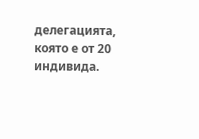делегацията, която е от 20 индивида.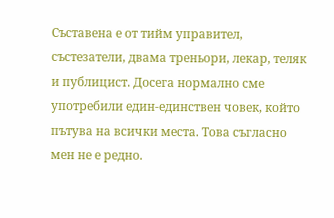Съставена е от тийм управител, състезатели, двама треньори, лекар, теляк и публицист. Досега нормално сме употребили един-единствен човек, който пътува на всички места. Това съгласно мен не е редно.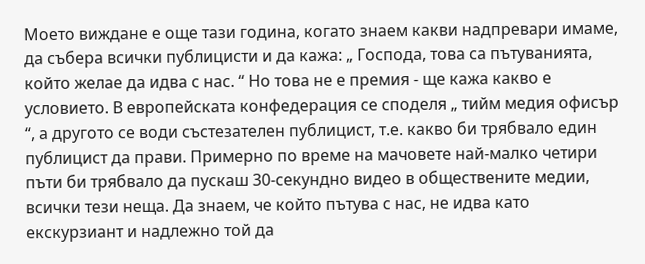Моето виждане е още тази година, когато знаем какви надпревари имаме, да събера всички публицисти и да кажа: „ Господа, това са пътуванията, който желае да идва с нас. “ Но това не е премия - ще кажа какво е условието. В европейската конфедерация се споделя „ тийм медия офисър “, а другото се води състезателен публицист, т.е. какво би трябвало един публицист да прави. Примерно по време на мачовете най-малко четири пъти би трябвало да пускаш 30-секундно видео в обществените медии, всички тези неща. Да знаем, че който пътува с нас, не идва като екскурзиант и надлежно той да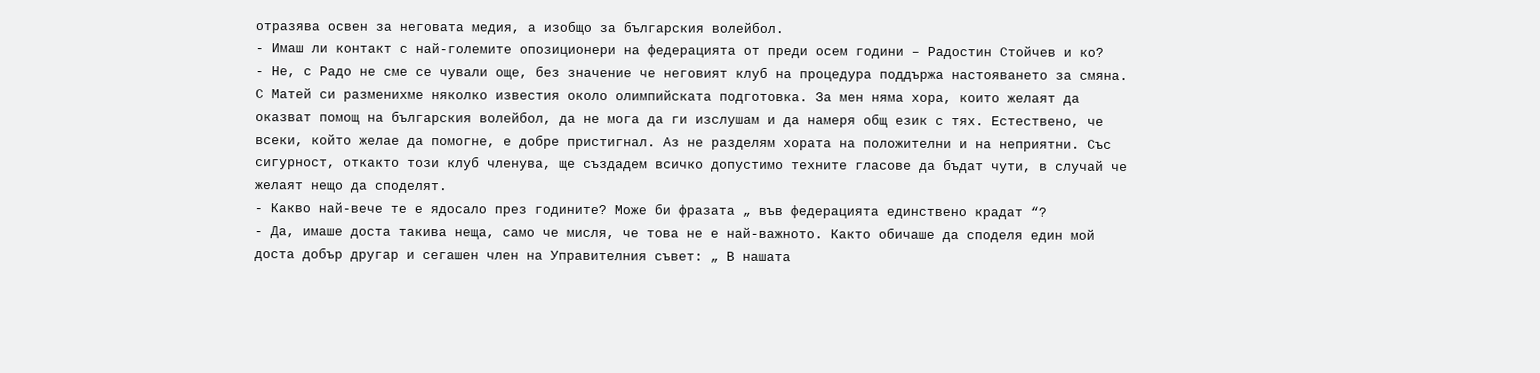отразява освен за неговата медия, а изобщо за българския волейбол.
- Имаш ли контакт с най-големите опозиционери на федерацията от преди осем години – Радостин Стойчев и ко?
- Не, с Радо не сме се чували още, без значение че неговият клуб на процедура поддържа настояването за смяна. С Матей си разменихме няколко известия около олимпийската подготовка. За мен няма хора, които желаят да оказват помощ на българския волейбол, да не мога да ги изслушам и да намеря общ език с тях. Естествено, че всеки, който желае да помогне, е добре пристигнал. Аз не разделям хората на положителни и на неприятни. Със сигурност, откакто този клуб членува, ще създадем всичко допустимо техните гласове да бъдат чути, в случай че желаят нещо да споделят.
- Какво най-вече те е ядосало през годините? Може би фразата „ във федерацията единствено крадат “?
- Да, имаше доста такива неща, само че мисля, че това не е най-важното. Както обичаше да споделя един мой доста добър другар и сегашен член на Управителния съвет: „ В нашата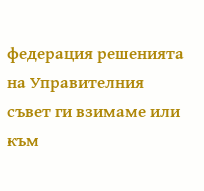федерация решенията на Управителния съвет ги взимаме или към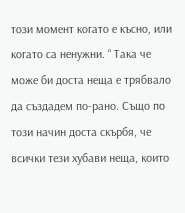този момент когато е късно, или когато са ненужни. “ Така че може би доста неща е трябвало да създадем по-рано. Също по този начин доста скърбя, че всички тези хубави неща, които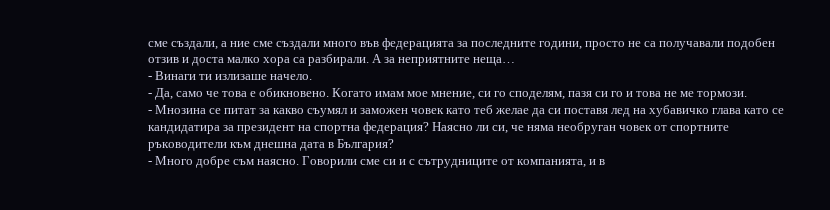сме създали, а ние сме създали много във федерацията за последните години, просто не са получавали подобен отзив и доста малко хора са разбирали. А за неприятните неща…
- Винаги ти излизаше начело.
- Да, само че това е обикновено. Когато имам мое мнение, си го споделям, пазя си го и това не ме тормози.
- Мнозина се питат за какво съумял и заможен човек като теб желае да си поставя лед на хубавичко глава като се кандидатира за президент на спортна федерация? Наясно ли си, че няма необруган човек от спортните ръководители към днешна дата в България?
- Много добре съм наясно. Говорили сме си и с сътрудниците от компанията, и в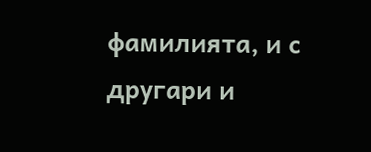фамилията, и с другари и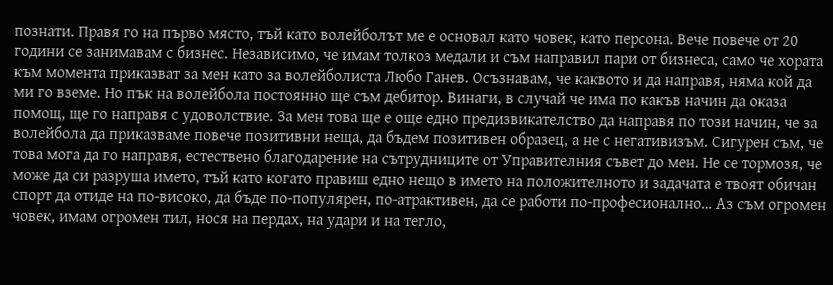познати. Правя го на първо място, тъй като волейболът ме е основал като човек, като персона. Вече повече от 20 години се занимавам с бизнес. Независимо, че имам толкоз медали и съм направил пари от бизнеса, само че хората към момента приказват за мен като за волейболиста Любо Ганев. Осъзнавам, че каквото и да направя, няма кой да ми го вземе. Но пък на волейбола постоянно ще съм дебитор. Винаги, в случай че има по какъв начин да оказа помощ, ще го направя с удоволствие. За мен това ще е още едно предизвикателство да направя по този начин, че за волейбола да приказваме повече позитивни неща, да бъдем позитивен образец, а не с негативизъм. Сигурен съм, че това мога да го направя, естествено благодарение на сътрудниците от Управителния съвет до мен. Не се тормозя, че може да си разруша името, тъй като когато правиш едно нещо в името на положителното и задачата е твоят обичан спорт да отиде на по-високо, да бъде по-популярен, по-атрактивен, да се работи по-професионално… Аз съм огромен човек, имам огромен тил, нося на пердах, на удари и на тегло,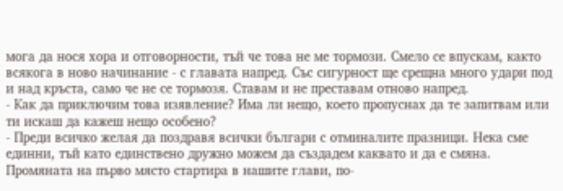мога да нося хора и отговорности, тъй че това не ме тормози. Смело се впускам, както всякога в ново начинание - с главата напред. Със сигурност ще срещна много удари под и над кръста, само че не се тормозя. Ставам и не преставам отново напред.
- Как да приключим това изявление? Има ли нещо, което пропуснах да те запитвам или ти искаш да кажеш нещо особено?
- Преди всичко желая да поздравя всички българи с отминалите празници. Нека сме единни, тъй като единствено дружно можем да създадем каквато и да е смяна. Промяната на първо място стартира в нашите глави, по-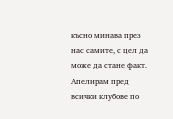късно минава през нас самите, с цел да може да стане факт. Апелирам пред всички клубове по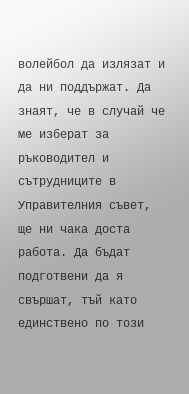волейбол да излязат и да ни поддържат. Да знаят, че в случай че ме изберат за ръководител и сътрудниците в Управителния съвет, ще ни чака доста работа. Да бъдат подготвени да я свършат, тъй като единствено по този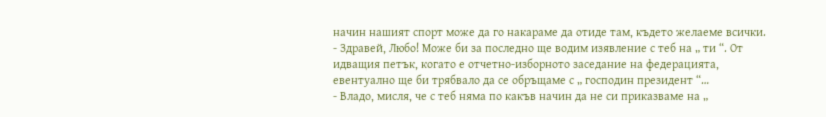начин нашият спорт може да го накараме да отиде там, където желаеме всички.
- Здравей, Любо! Може би за последно ще водим изявление с теб на „ ти “. От идващия петък, когато е отчетно-изборното заседание на федерацията, евентуално ще би трябвало да се обръщаме с „ господин президент “…
- Владо, мисля, че с теб няма по какъв начин да не си приказваме на „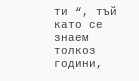ти “, тъй като се знаем толкоз години,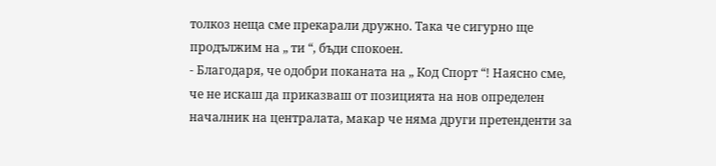толкоз неща сме прекарали дружно. Така че сигурно ще продължим на „ ти “, бъди спокоен.
- Благодаря, че одобри поканата на „ Код Спорт “! Наясно сме, че не искаш да приказваш от позицията на нов определен началник на централата, макар че няма други претенденти за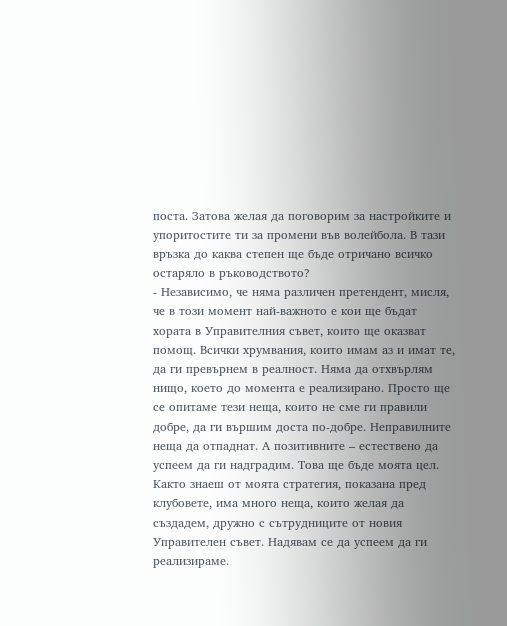поста. Затова желая да поговорим за настройките и упоритостите ти за промени във волейбола. В тази връзка до каква степен ще бъде отричано всичко остаряло в ръководството?
- Независимо, че няма различен претендент, мисля, че в този момент най-важното е кои ще бъдат хората в Управителния съвет, които ще оказват помощ. Всички хрумвания, които имам аз и имат те, да ги превърнем в реалност. Няма да отхвърлям нищо, което до момента е реализирано. Просто ще се опитаме тези неща, които не сме ги правили добре, да ги вършим доста по-добре. Неправилните неща да отпаднат. А позитивните – естествено да успеем да ги надградим. Това ще бъде моята цел. Както знаеш от моята стратегия, показана пред клубовете, има много неща, които желая да създадем, дружно с сътрудниците от новия Управителен съвет. Надявам се да успеем да ги реализираме.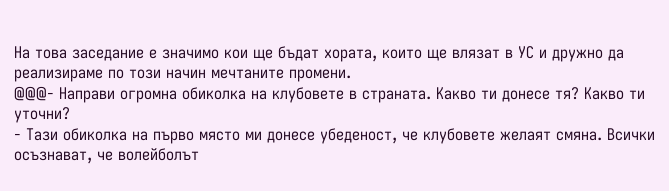На това заседание е значимо кои ще бъдат хората, които ще влязат в УС и дружно да реализираме по този начин мечтаните промени.
@@@- Направи огромна обиколка на клубовете в страната. Какво ти донесе тя? Какво ти уточни?
- Тази обиколка на първо място ми донесе убеденост, че клубовете желаят смяна. Всички осъзнават, че волейболът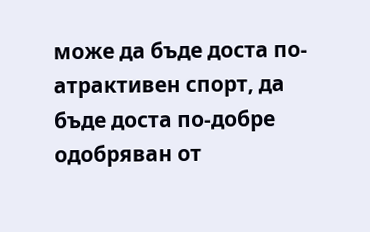може да бъде доста по-атрактивен спорт, да бъде доста по-добре одобряван от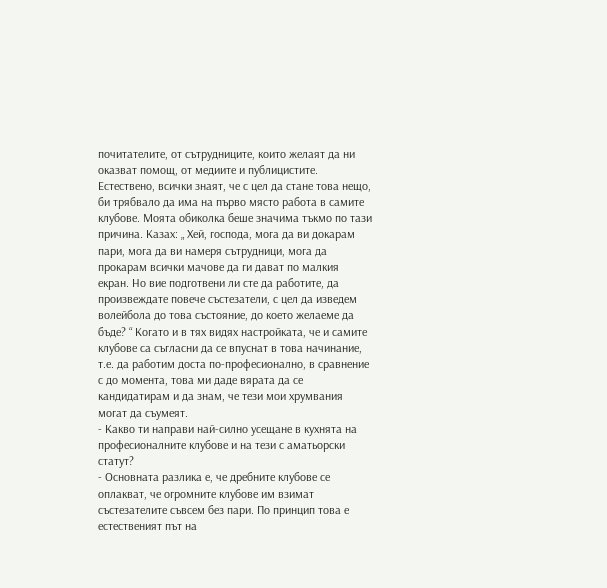почитателите, от сътрудниците, които желаят да ни оказват помощ, от медиите и публицистите. Естествено, всички знаят, че с цел да стане това нещо, би трябвало да има на първо място работа в самите клубове. Моята обиколка беше значима тъкмо по тази причина. Казах: „ Хей, господа, мога да ви докарам пари, мога да ви намеря сътрудници, мога да прокарам всички мачове да ги дават по малкия екран. Но вие подготвени ли сте да работите, да произвеждате повече състезатели, с цел да изведем волейбола до това състояние, до което желаеме да бъде? “ Когато и в тях видях настройката, че и самите клубове са съгласни да се впуснат в това начинание, т.е. да работим доста по-професионално, в сравнение с до момента, това ми даде вярата да се кандидатирам и да знам, че тези мои хрумвания могат да съумеят.
- Какво ти направи най-силно усещане в кухнята на професионалните клубове и на тези с аматьорски статут?
- Основната разлика е, че дребните клубове се оплакват, че огромните клубове им взимат състезателите съвсем без пари. По принцип това е естественият път на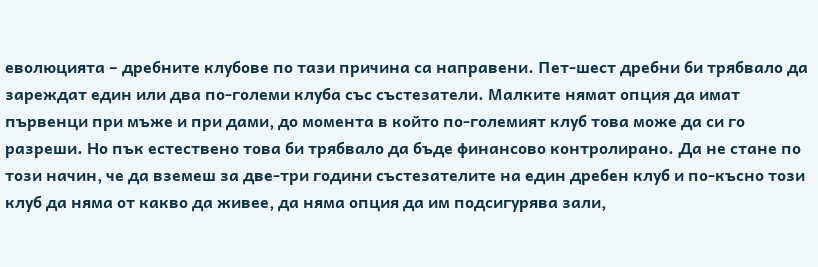еволюцията – дребните клубове по тази причина са направени. Пет-шест дребни би трябвало да зареждат един или два по-големи клуба със състезатели. Малките нямат опция да имат първенци при мъже и при дами, до момента в който по-големият клуб това може да си го разреши. Но пък естествено това би трябвало да бъде финансово контролирано. Да не стане по този начин, че да вземеш за две-три години състезателите на един дребен клуб и по-късно този клуб да няма от какво да живее, да няма опция да им подсигурява зали,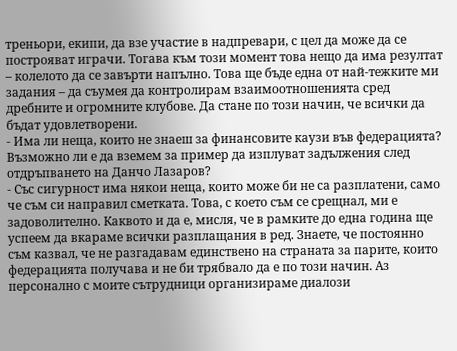треньори, екипи, да взе участие в надпревари, с цел да може да се построяват играчи. Тогава към този момент това нещо да има резултат – колелото да се завърти напълно. Това ще бъде една от най-тежките ми задания – да съумея да контролирам взаимоотношенията сред дребните и огромните клубове. Да стане по този начин, че всички да бъдат удовлетворени.
- Има ли неща, които не знаеш за финансовите каузи във федерацията? Възможно ли е да вземем за пример да изплуват задължения след отдръпването на Данчо Лазаров?
- Със сигурност има някои неща, които може би не са разплатени, само че съм си направил сметката. Това, с което съм се срещнал, ми е задоволително. Каквото и да е, мисля, че в рамките до една година ще успеем да вкараме всички разплащания в ред. Знаете, че постоянно съм казвал, че не разгадавам единствено на страната за парите, които федерацията получава и не би трябвало да е по този начин. Аз персонално с моите сътрудници организираме диалози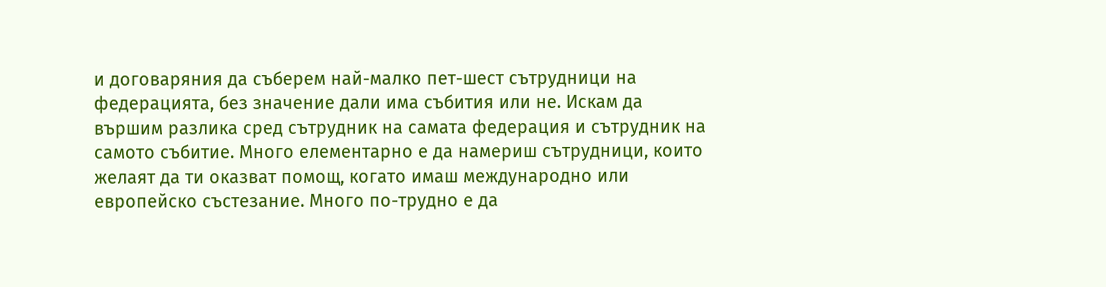и договаряния да съберем най-малко пет-шест сътрудници на федерацията, без значение дали има събития или не. Искам да вършим разлика сред сътрудник на самата федерация и сътрудник на самото събитие. Много елементарно е да намериш сътрудници, които желаят да ти оказват помощ, когато имаш международно или европейско състезание. Много по-трудно е да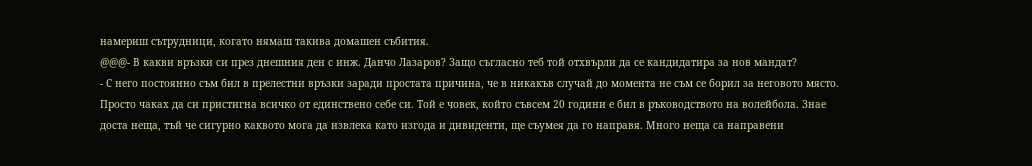намериш сътрудници, когато нямаш такива домашен събития.
@@@- В какви връзки си през днешния ден с инж. Данчо Лазаров? Защо съгласно теб той отхвърли да се кандидатира за нов мандат?
- С него постоянно съм бил в прелестни връзки заради простата причина, че в никакъв случай до момента не съм се борил за неговото място. Просто чаках да си пристигна всичко от единствено себе си. Той е човек, който съвсем 20 години е бил в ръководството на волейбола. Знае доста неща, тъй че сигурно каквото мога да извлека като изгода и дивиденти, ще съумея да го направя. Много неща са направени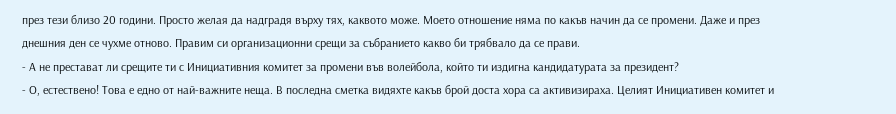през тези близо 20 години. Просто желая да надградя върху тях, каквото може. Моето отношение няма по какъв начин да се промени. Даже и през днешния ден се чухме отново. Правим си организационни срещи за събранието какво би трябвало да се прави.
- А не престават ли срещите ти с Инициативния комитет за промени във волейбола, който ти издигна кандидатурата за президент?
- О, естествено! Това е едно от най-важните неща. В последна сметка видяхте какъв брой доста хора са активизираха. Целият Инициативен комитет и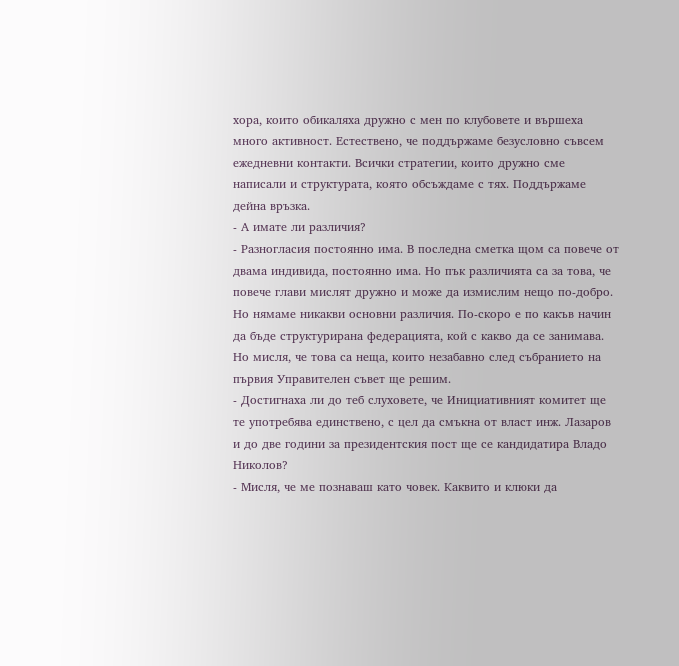хора, които обикаляха дружно с мен по клубовете и вършеха много активност. Естествено, че поддържаме безусловно съвсем ежедневни контакти. Всички стратегии, които дружно сме написали и структурата, която обсъждаме с тях. Поддържаме дейна връзка.
- А имате ли различия?
- Разногласия постоянно има. В последна сметка щом са повече от двама индивида, постоянно има. Но пък различията са за това, че повече глави мислят дружно и може да измислим нещо по-добро. Но нямаме никакви основни различия. По-скоро е по какъв начин да бъде структурирана федерацията, кой с какво да се занимава. Но мисля, че това са неща, които незабавно след събранието на първия Управителен съвет ще решим.
- Достигнаха ли до теб слуховете, че Инициативният комитет ще те употребява единствено, с цел да смъкна от власт инж. Лазаров и до две години за президентския пост ще се кандидатира Владо Николов?
- Мисля, че ме познаваш като човек. Каквито и клюки да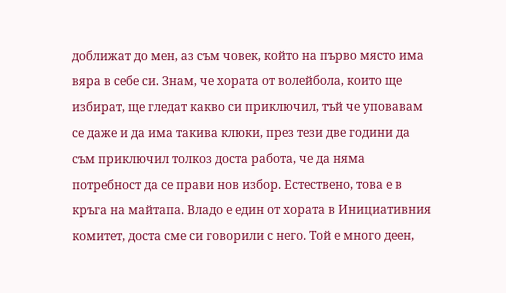доближат до мен, аз съм човек, който на първо място има вяра в себе си. Знам, че хората от волейбола, които ще избират, ще гледат какво си приключил, тъй че уповавам се даже и да има такива клюки, през тези две години да съм приключил толкоз доста работа, че да няма потребност да се прави нов избор. Естествено, това е в кръга на майтапа. Владо е един от хората в Инициативния комитет, доста сме си говорили с него. Той е много деен,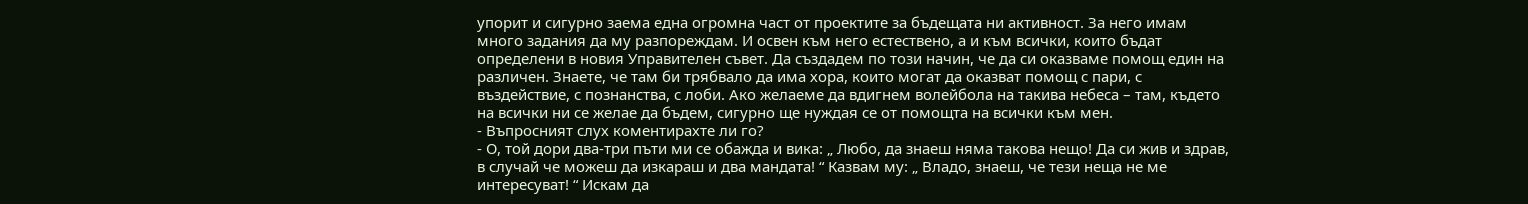упорит и сигурно заема една огромна част от проектите за бъдещата ни активност. За него имам много задания да му разпореждам. И освен към него естествено, а и към всички, които бъдат определени в новия Управителен съвет. Да създадем по този начин, че да си оказваме помощ един на различен. Знаете, че там би трябвало да има хора, които могат да оказват помощ с пари, с въздействие, с познанства, с лоби. Ако желаеме да вдигнем волейбола на такива небеса – там, където на всички ни се желае да бъдем, сигурно ще нуждая се от помощта на всички към мен.
- Въпросният слух коментирахте ли го?
- О, той дори два-три пъти ми се обажда и вика: „ Любо, да знаеш няма такова нещо! Да си жив и здрав, в случай че можеш да изкараш и два мандата! “ Казвам му: „ Владо, знаеш, че тези неща не ме интересуват! “ Искам да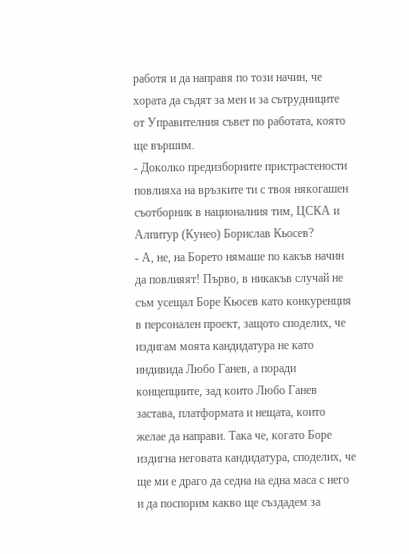работя и да направя по този начин, че хората да съдят за мен и за сътрудниците от Управителния съвет по работата, която ще вършим.
- Доколко предизборните пристрастености повлияха на връзките ти с твоя някогашен съотборник в националния тим, ЦСКА и Алпитур (Кунео) Борислав Кьосев?
- А, не, на Борето нямаше по какъв начин да повлияят! Първо, в никакъв случай не съм усещал Боре Кьосев като конкуренция в персонален проект, защото споделих, че издигам моята кандидатура не като индивида Любо Ганев, а поради концепциите, зад които Любо Ганев застава, платформата и нещата, които желае да направи. Така че, когато Боре издигна неговата кандидатура, споделих, че ще ми е драго да седна на една маса с него и да поспорим какво ще създадем за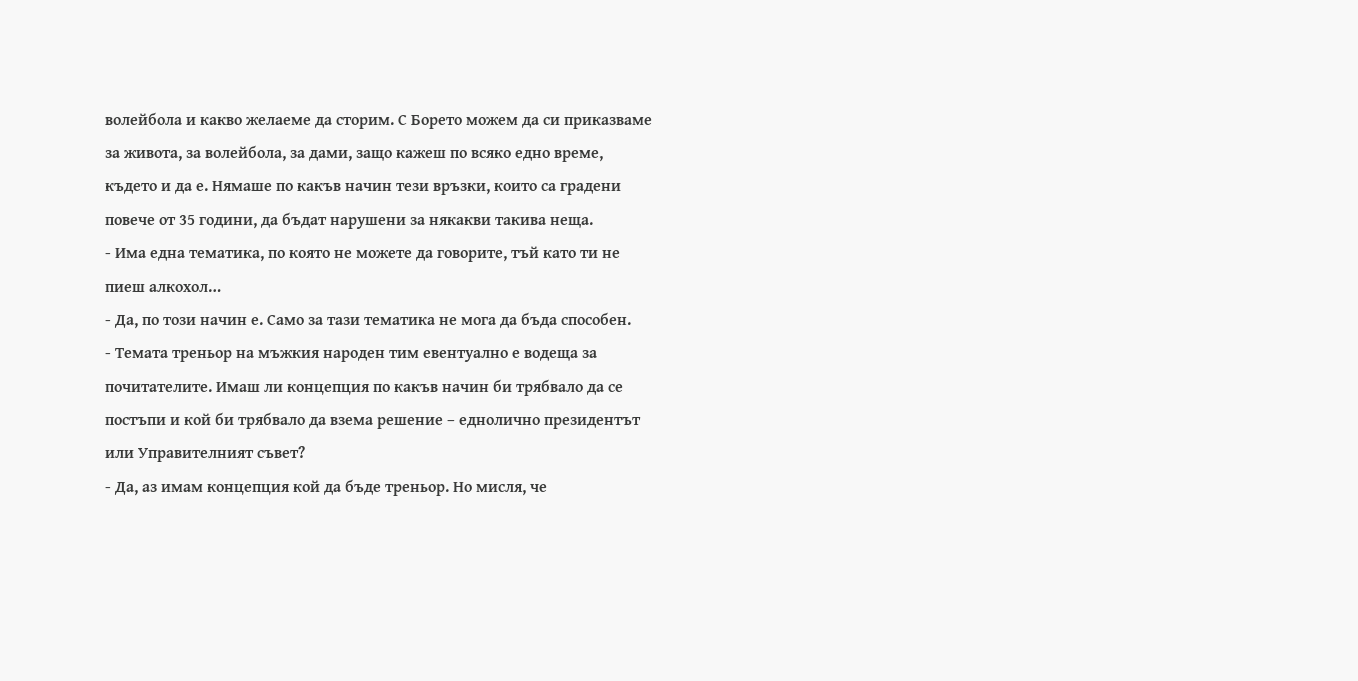волейбола и какво желаеме да сторим. С Борето можем да си приказваме за живота, за волейбола, за дами, защо кажеш по всяко едно време, където и да е. Нямаше по какъв начин тези връзки, които са градени повече от 35 години, да бъдат нарушени за някакви такива неща.
- Има една тематика, по която не можете да говорите, тъй като ти не пиеш алкохол…
- Да, по този начин е. Само за тази тематика не мога да бъда способен.
- Темата треньор на мъжкия народен тим евентуално е водеща за почитателите. Имаш ли концепция по какъв начин би трябвало да се постъпи и кой би трябвало да взема решение – еднолично президентът или Управителният съвет?
- Да, аз имам концепция кой да бъде треньор. Но мисля, че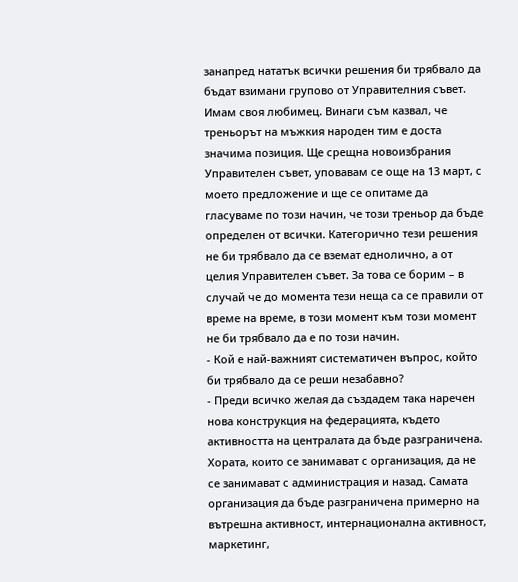занапред нататък всички решения би трябвало да бъдат взимани групово от Управителния съвет. Имам своя любимец. Винаги съм казвал, че треньорът на мъжкия народен тим е доста значима позиция. Ще срещна новоизбрания Управителен съвет, уповавам се още на 13 март, с моето предложение и ще се опитаме да гласуваме по този начин, че този треньор да бъде определен от всички. Категорично тези решения не би трябвало да се вземат еднолично, а от целия Управителен съвет. За това се борим – в случай че до момента тези неща са се правили от време на време, в този момент към този момент не би трябвало да е по този начин.
- Кой е най-важният систематичен въпрос, който би трябвало да се реши незабавно?
- Преди всичко желая да създадем така наречен нова конструкция на федерацията, където активността на централата да бъде разграничена. Хората, които се занимават с организация, да не се занимават с администрация и назад. Самата организация да бъде разграничена примерно на вътрешна активност, интернационална активност, маркетинг,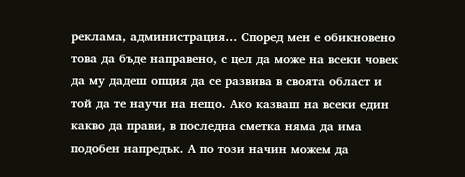реклама, администрация… Според мен е обикновено това да бъде направено, с цел да може на всеки човек да му дадеш опция да се развива в своята област и той да те научи на нещо. Ако казваш на всеки един какво да прави, в последна сметка няма да има подобен напредък. А по този начин можем да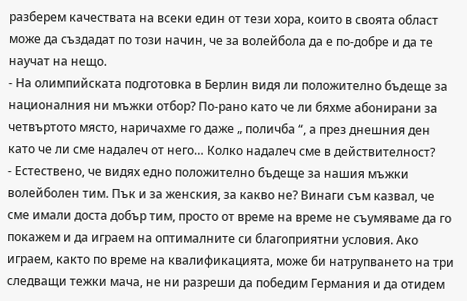разберем качествата на всеки един от тези хора, които в своята област може да създадат по този начин, че за волейбола да е по-добре и да те научат на нещо.
- На олимпийската подготовка в Берлин видя ли положително бъдеще за националния ни мъжки отбор? По-рано като че ли бяхме абонирани за четвъртото място, наричахме го даже „ поличба “, а през днешния ден като че ли сме надалеч от него… Колко надалеч сме в действителност?
- Естествено, че видях едно положително бъдеще за нашия мъжки волейболен тим. Пък и за женския, за какво не? Винаги съм казвал, че сме имали доста добър тим, просто от време на време не съумяваме да го покажем и да играем на оптималните си благоприятни условия. Ако играем, както по време на квалификацията, може би натрупването на три следващи тежки мача, не ни разреши да победим Германия и да отидем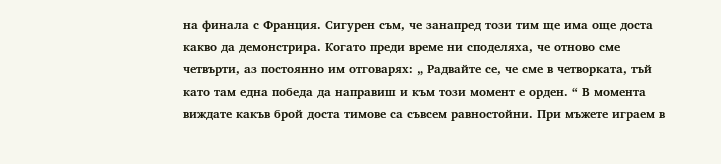на финала с Франция. Сигурен съм, че занапред този тим ще има още доста какво да демонстрира. Когато преди време ни споделяха, че отново сме четвърти, аз постоянно им отговарях: „ Радвайте се, че сме в четворката, тъй като там една победа да направиш и към този момент е орден. “ В момента виждате какъв брой доста тимове са съвсем равностойни. При мъжете играем в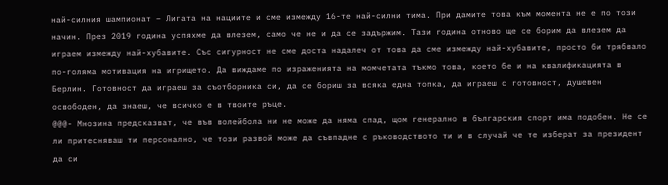най-силния шампионат – Лигата на нациите и сме измежду 16-те най-силни тима. При дамите това към момента не е по този начин. През 2019 година успяхме да влезем, само че не и да се задържим. Тази година отново ще се борим да влезем да играем измежду най-хубавите. Със сигурност не сме доста надалеч от това да сме измежду най-хубавите, просто би трябвало по-голяма мотивация на игрището. Да виждаме по израженията на момчетата тъкмо това, което бе и на квалификацията в Берлин. Готовност да играеш за съотборника си, да се бориш за всяка една топка, да играеш с готовност, душевен освободен, да знаеш, че всичко е в твоите ръце.
@@@- Мнозина предсказват, че във волейбола ни не може да няма спад, щом генерално в българския спорт има подобен. Не се ли притесняваш ти персонално, че този развой може да съвпадне с ръководството ти и в случай че те изберат за президент да си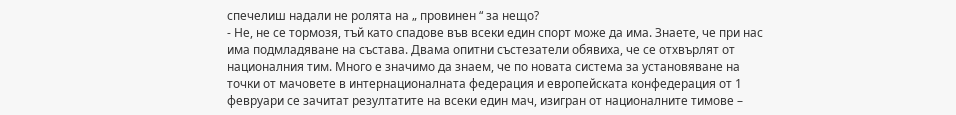спечелиш надали не ролята на „ провинен “ за нещо?
- Не, не се тормозя, тъй като спадове във всеки един спорт може да има. Знаете, че при нас има подмладяване на състава. Двама опитни състезатели обявиха, че се отхвърлят от националния тим. Много е значимо да знаем, че по новата система за установяване на точки от мачовете в интернационалната федерация и европейската конфедерация от 1 февруари се зачитат резултатите на всеки един мач, изигран от националните тимове –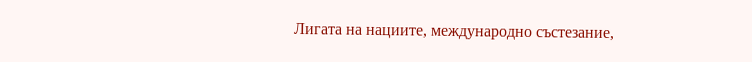Лигата на нациите, международно състезание,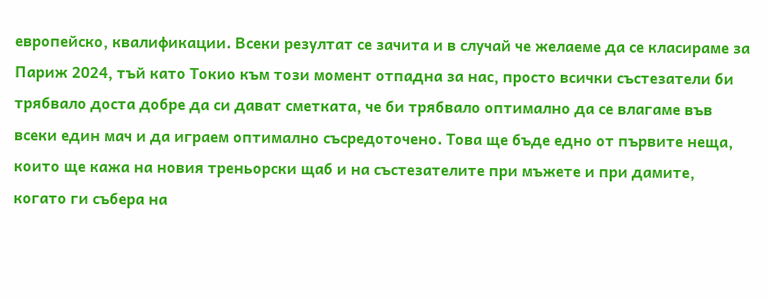европейско, квалификации. Всеки резултат се зачита и в случай че желаеме да се класираме за Париж 2024, тъй като Токио към този момент отпадна за нас, просто всички състезатели би трябвало доста добре да си дават сметката, че би трябвало оптимално да се влагаме във всеки един мач и да играем оптимално съсредоточено. Това ще бъде едно от първите неща, които ще кажа на новия треньорски щаб и на състезателите при мъжете и при дамите, когато ги събера на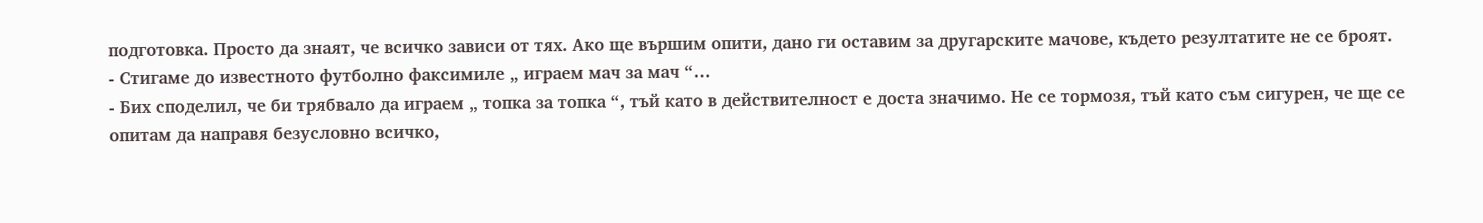подготовка. Просто да знаят, че всичко зависи от тях. Ако ще вършим опити, дано ги оставим за другарските мачове, където резултатите не се броят.
- Стигаме до известното футболно факсимиле „ играем мач за мач “…
- Бих споделил, че би трябвало да играем „ топка за топка “, тъй като в действителност е доста значимо. Не се тормозя, тъй като съм сигурен, че ще се опитам да направя безусловно всичко,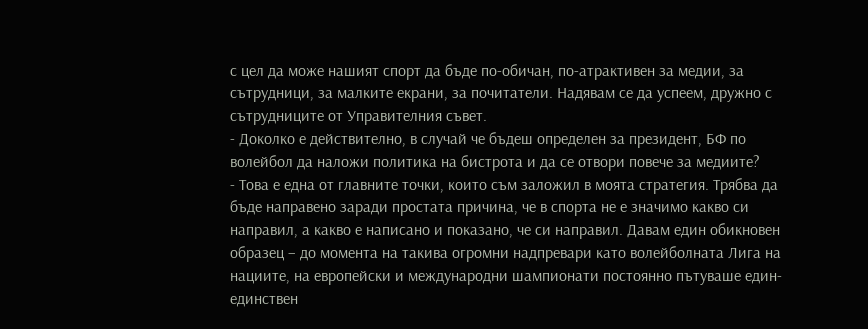с цел да може нашият спорт да бъде по-обичан, по-атрактивен за медии, за сътрудници, за малките екрани, за почитатели. Надявам се да успеем, дружно с сътрудниците от Управителния съвет.
- Доколко е действително, в случай че бъдеш определен за президент, БФ по волейбол да наложи политика на бистрота и да се отвори повече за медиите?
- Това е една от главните точки, които съм заложил в моята стратегия. Трябва да бъде направено заради простата причина, че в спорта не е значимо какво си направил, а какво е написано и показано, че си направил. Давам един обикновен образец – до момента на такива огромни надпревари като волейболната Лига на нациите, на европейски и международни шампионати постоянно пътуваше един-единствен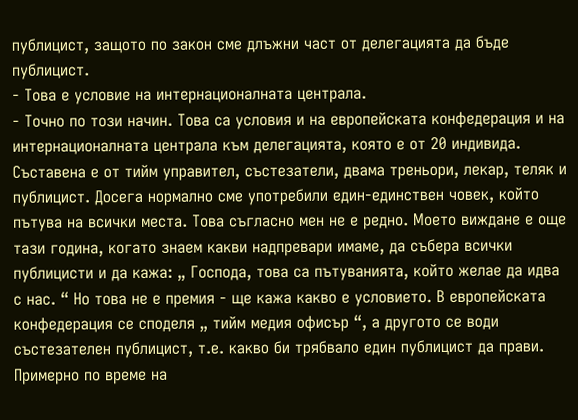публицист, защото по закон сме длъжни част от делегацията да бъде публицист.
- Това е условие на интернационалната централа.
- Точно по този начин. Това са условия и на европейската конфедерация и на интернационалната централа към делегацията, която е от 20 индивида. Съставена е от тийм управител, състезатели, двама треньори, лекар, теляк и публицист. Досега нормално сме употребили един-единствен човек, който пътува на всички места. Това съгласно мен не е редно. Моето виждане е още тази година, когато знаем какви надпревари имаме, да събера всички публицисти и да кажа: „ Господа, това са пътуванията, който желае да идва с нас. “ Но това не е премия - ще кажа какво е условието. В европейската конфедерация се споделя „ тийм медия офисър “, а другото се води състезателен публицист, т.е. какво би трябвало един публицист да прави. Примерно по време на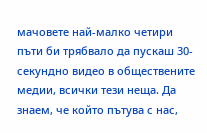мачовете най-малко четири пъти би трябвало да пускаш 30-секундно видео в обществените медии, всички тези неща. Да знаем, че който пътува с нас,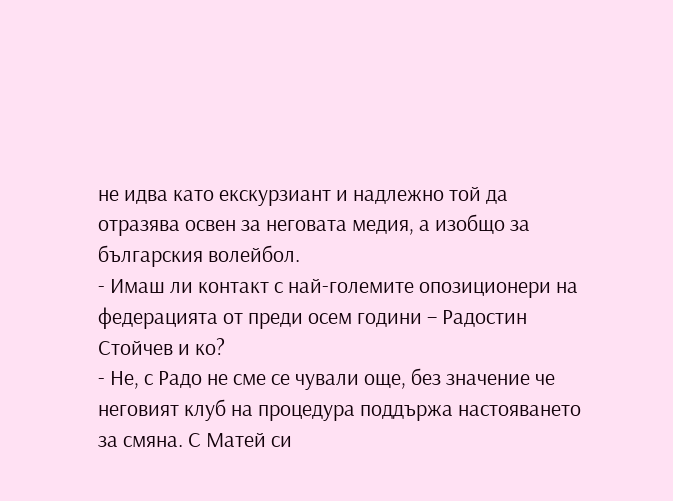не идва като екскурзиант и надлежно той да отразява освен за неговата медия, а изобщо за българския волейбол.
- Имаш ли контакт с най-големите опозиционери на федерацията от преди осем години – Радостин Стойчев и ко?
- Не, с Радо не сме се чували още, без значение че неговият клуб на процедура поддържа настояването за смяна. С Матей си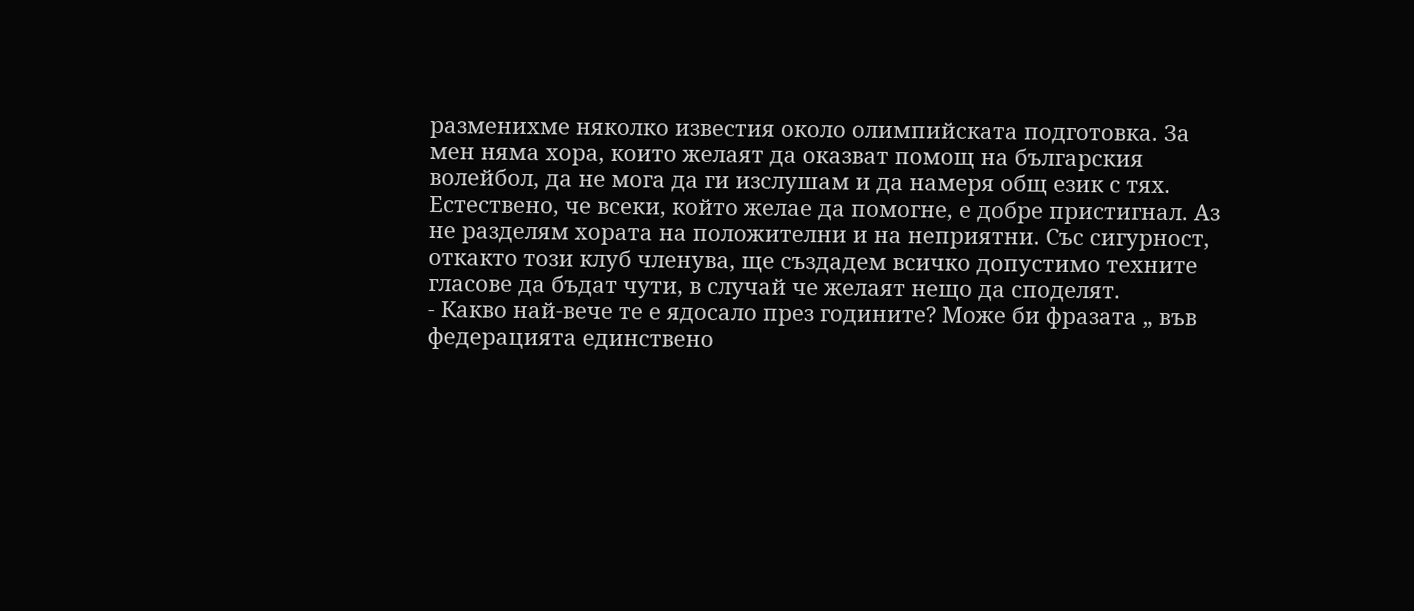разменихме няколко известия около олимпийската подготовка. За мен няма хора, които желаят да оказват помощ на българския волейбол, да не мога да ги изслушам и да намеря общ език с тях. Естествено, че всеки, който желае да помогне, е добре пристигнал. Аз не разделям хората на положителни и на неприятни. Със сигурност, откакто този клуб членува, ще създадем всичко допустимо техните гласове да бъдат чути, в случай че желаят нещо да споделят.
- Какво най-вече те е ядосало през годините? Може би фразата „ във федерацията единствено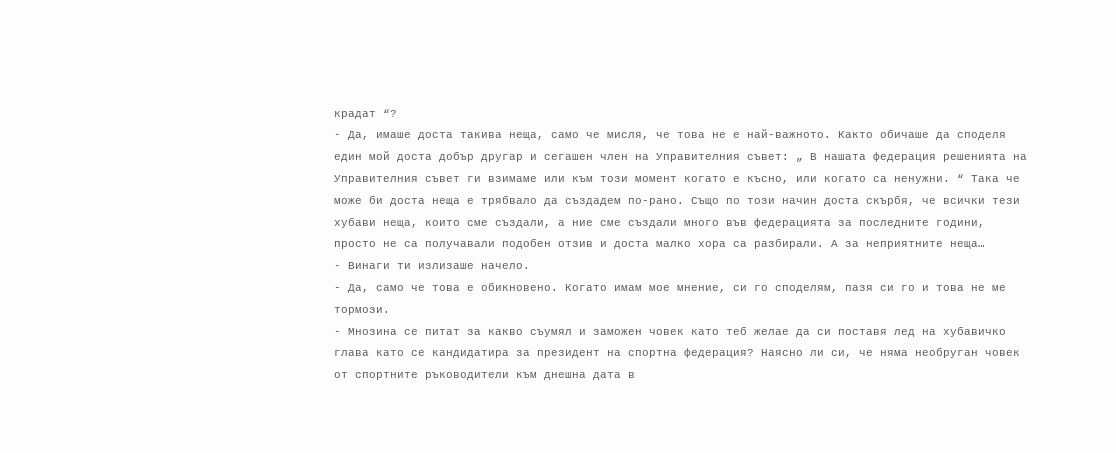крадат “?
- Да, имаше доста такива неща, само че мисля, че това не е най-важното. Както обичаше да споделя един мой доста добър другар и сегашен член на Управителния съвет: „ В нашата федерация решенията на Управителния съвет ги взимаме или към този момент когато е късно, или когато са ненужни. “ Така че може би доста неща е трябвало да създадем по-рано. Също по този начин доста скърбя, че всички тези хубави неща, които сме създали, а ние сме създали много във федерацията за последните години, просто не са получавали подобен отзив и доста малко хора са разбирали. А за неприятните неща…
- Винаги ти излизаше начело.
- Да, само че това е обикновено. Когато имам мое мнение, си го споделям, пазя си го и това не ме тормози.
- Мнозина се питат за какво съумял и заможен човек като теб желае да си поставя лед на хубавичко глава като се кандидатира за президент на спортна федерация? Наясно ли си, че няма необруган човек от спортните ръководители към днешна дата в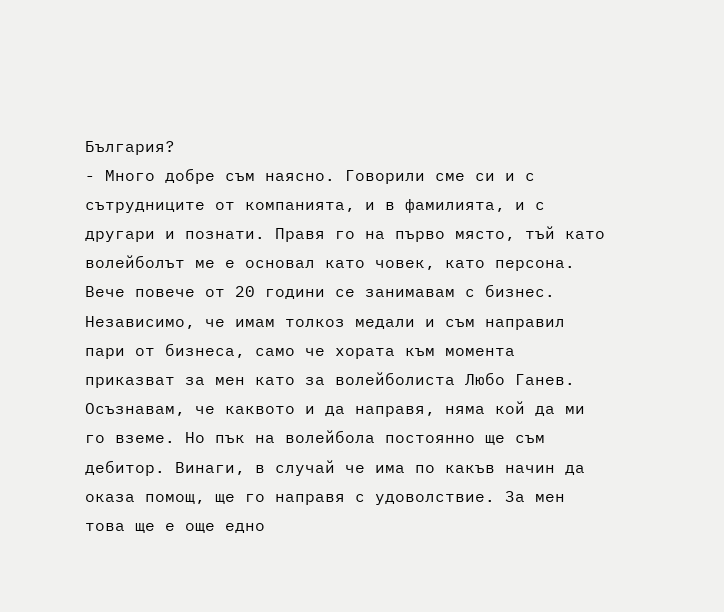България?
- Много добре съм наясно. Говорили сме си и с сътрудниците от компанията, и в фамилията, и с другари и познати. Правя го на първо място, тъй като волейболът ме е основал като човек, като персона. Вече повече от 20 години се занимавам с бизнес. Независимо, че имам толкоз медали и съм направил пари от бизнеса, само че хората към момента приказват за мен като за волейболиста Любо Ганев. Осъзнавам, че каквото и да направя, няма кой да ми го вземе. Но пък на волейбола постоянно ще съм дебитор. Винаги, в случай че има по какъв начин да оказа помощ, ще го направя с удоволствие. За мен това ще е още едно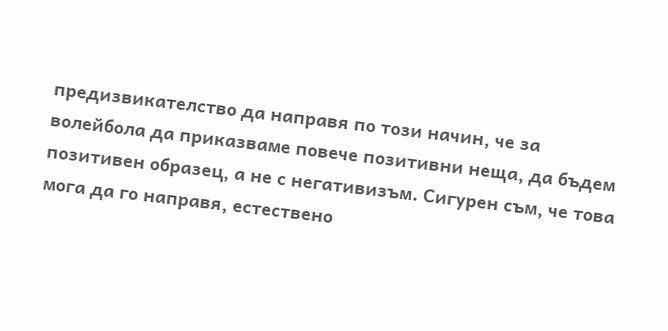предизвикателство да направя по този начин, че за волейбола да приказваме повече позитивни неща, да бъдем позитивен образец, а не с негативизъм. Сигурен съм, че това мога да го направя, естествено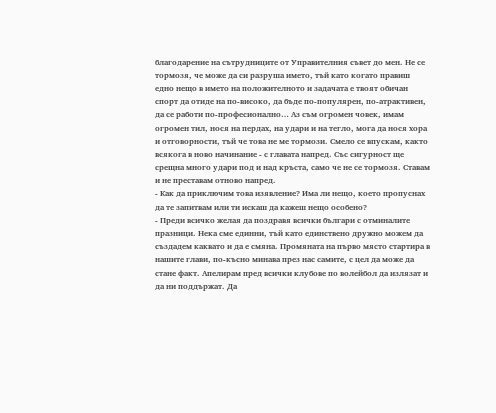благодарение на сътрудниците от Управителния съвет до мен. Не се тормозя, че може да си разруша името, тъй като когато правиш едно нещо в името на положителното и задачата е твоят обичан спорт да отиде на по-високо, да бъде по-популярен, по-атрактивен, да се работи по-професионално… Аз съм огромен човек, имам огромен тил, нося на пердах, на удари и на тегло, мога да нося хора и отговорности, тъй че това не ме тормози. Смело се впускам, както всякога в ново начинание - с главата напред. Със сигурност ще срещна много удари под и над кръста, само че не се тормозя. Ставам и не преставам отново напред.
- Как да приключим това изявление? Има ли нещо, което пропуснах да те запитвам или ти искаш да кажеш нещо особено?
- Преди всичко желая да поздравя всички българи с отминалите празници. Нека сме единни, тъй като единствено дружно можем да създадем каквато и да е смяна. Промяната на първо място стартира в нашите глави, по-късно минава през нас самите, с цел да може да стане факт. Апелирам пред всички клубове по волейбол да излязат и да ни поддържат. Да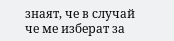знаят, че в случай че ме изберат за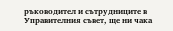ръководител и сътрудниците в Управителния съвет, ще ни чака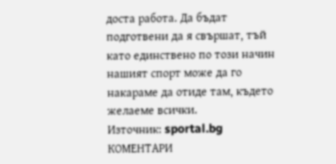доста работа. Да бъдат подготвени да я свършат, тъй като единствено по този начин нашият спорт може да го накараме да отиде там, където желаеме всички.
Източник: sportal.bg
КОМЕНТАРИ